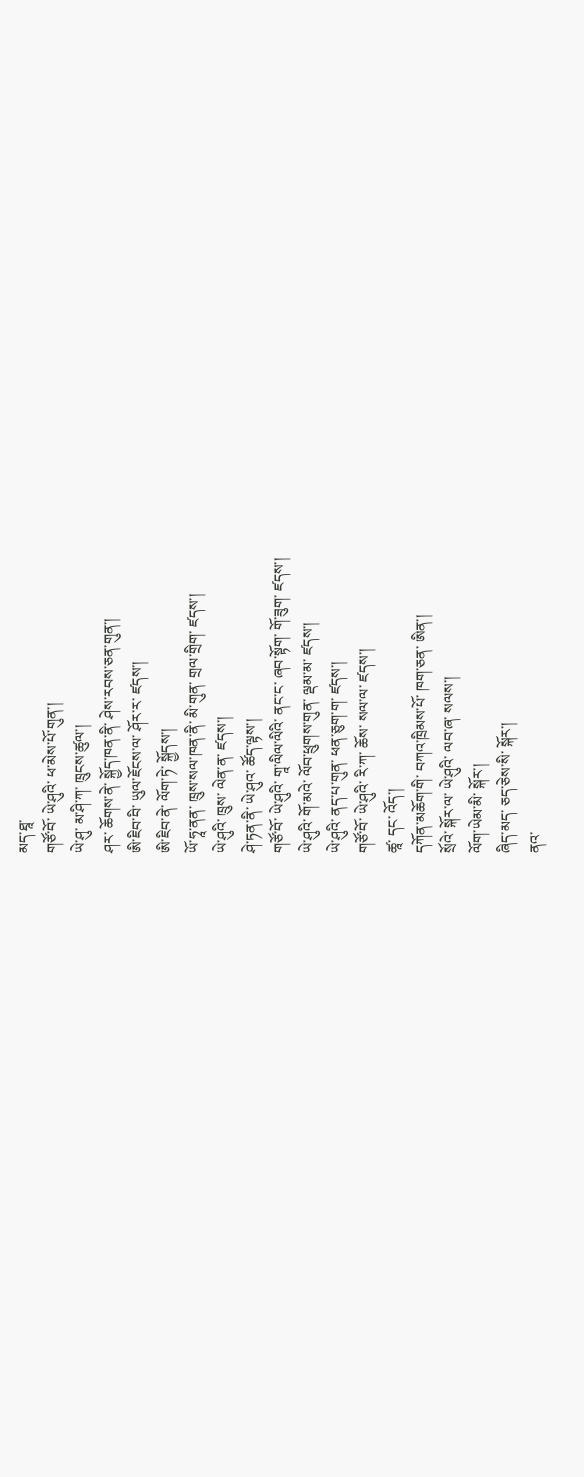མད་ཐཱ་
གཙོ་བོ་ ཡེ་ཤུའི་ ཕ་མེས་པོ་གུན་།
ཡེ་ཤུ་ མ་ཤི་ཀ་ ཁྲུངས་ཚུལ་།
ཤར་ ཆོགས་ནེ་ སྐྱོད་ཁན་ནི་ ཤེས་རབས་ཅན་གུན་།
ཨི་ཇིབ་བི་ ཡུལ་ཇོངས་ལ་ ཤོར་ར་ ཛདས་།
ཨི་ཇིབ་ནེ་ ལོག་ཏེ་ སྐྱོདས་།
ཡོ་ཧཱ་ནན་ ཁྲུས་སལ་ཁན་ནི་ མི་གུན་ གྲལ་གྲིག་ ཛདས་།
ཡེ་ཤུའི་ ཁྲུས་ ལེན་ན་ ཛདས་།
ཤེ་ཏན་ནི་ ཡེ་ཤུའ་ ཚོད་ལྟས་།
གཙོ་བོ་ ཡེ་ཤུའི་ གཱ་ལིལ་ལིའི་ ནང་ང་ ཞབ་སྟོག་ གོ་ཟུག་ ཛདས་།
ཡེ་ཤུའི་ གོ་མའེ་ ལོབ་ཕྲུགས་གུན་ ལྡམ་མ་ ཛདས་།
ཡེ་ཤུའི་ ནད་པ་གུན་ ཕན་ཅུག་ག་ ཛདས་།
གཙོ་བོ་ ཡེ་ཤུའི་ རི་ཀ་ ཆོས་ སལ་ལ་ ཛདས་།
ཚཱ་ དང་ འོད་།
དཀོན་མཆོག་གི་ བཀའ་ཁྲིམས་པོ་ ཁག་ཅན་ ཨིན་།
སྲོའེ་ སྐོར་ལ་ ཡེ་ཤུའི་ ལབ་ཞ་ སལས་།
ལོག་ཡེམ་མི་ སྐོར་།
ཞིད་མད་ ཅད་ཅེས་སི་ སྐོར་།
ནའ་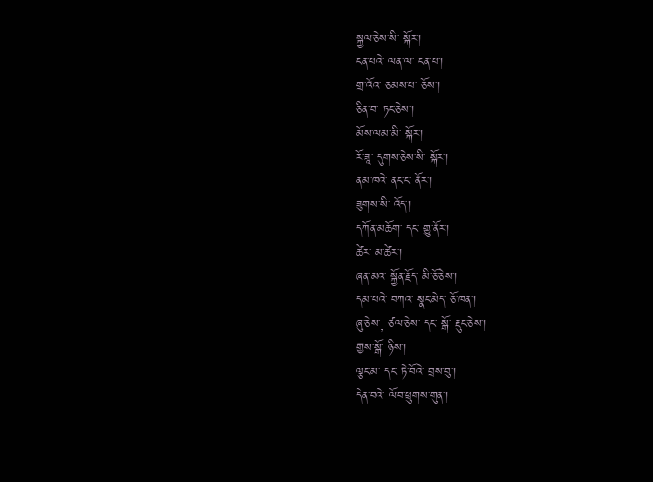སྐྱལ་ཅེས་སི་ སྐོར་།
ངན་པའེ་ ལན་ལ་ ངན་པ་།
གྲ་འོའ་ ཅམས་པ་ ཅོས་།
ཅིན་བ་ ཏང་ཅེས་།
མོས་ལམ་མི་ སྐོར་།
རོ་ཟཱ་ དུགས་ཅེས་སི་ སྐོར་།
ནམ་ཁའེ་ ནང་ང་ ནོར་།
ཟུགས་སི་ འོད་།
དཀོན་མཆོག་ དང་ གྱུ་ནོར་།
ཚེར་ མ་ཚེར་།
ཞན་མའ་ སྐྱོན་རྗོད་ མི་ཅོ་ཅེས་།
དམ་པའེ་ བཀའ་ སྣང་མེད་ ཅོ་ཁན་།
ཞུ་ཅེས་, ཙལ་ཅེས་ དང་ སྒོ་ རྡུང་ཅེས་།
གྱས་སྒོ་ ཉིས་།
ལྕང་མ་ དང་ ཏེ་བོའེ་ བྲས་བུ་།
དེན་བའེ་ ལོབ་ཕྲུགས་གུན་།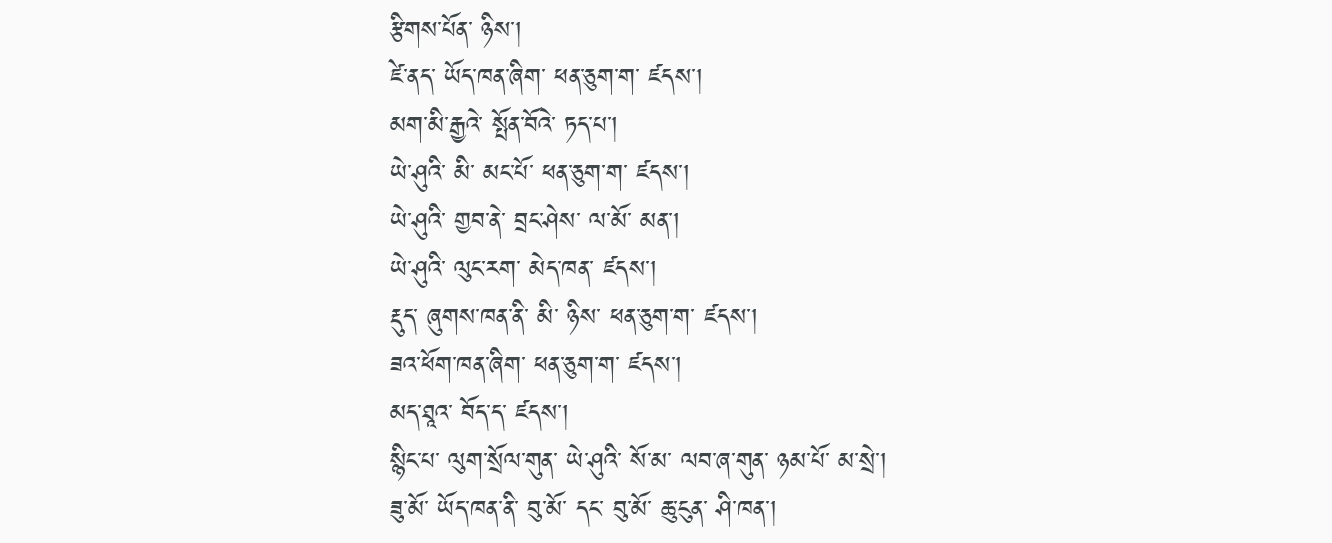རྩིགས་པོན་ ཉིས་།
ཛེ་ནད་ ཡོད་ཁན་ཞིག་ ཕན་ཅུག་ག་ ཛདས་།
མག་མི་རྒྱའེ་ སྤོན་བོའེ་ ཏད་པ་།
ཡེ་ཤུའི་ མི་ མང་པོ་ ཕན་ཅུག་ག་ ཛདས་།
ཡེ་ཤུའི་ གྱབ་ནེ་ བྲང་ཤེས་ ལ་མོ་ མན་།
ཡེ་ཤུའི་ ལུང་རག་ མེད་ཁན་ ཛདས་།
རྡུད་ ཞུགས་ཁན་ནི་ མི་ ཉིས་ ཕན་ཅུག་ག་ ཛདས་།
ཟའ་ཕོག་ཁན་ཞིག་ ཕན་ཅུག་ག་ ཛདས་།
མད་ཐཱའ་ བོད་ད་ ཛདས་།
སྙིང་པ་ ལུག་སྲོལ་གུན་ ཡེ་ཤུའི་ སོ་མ་ ལབ་ཞ་གུན་ ཉམ་པོ་ མ་སྲེ་།
ཟུ་མོ་ ཡོད་ཁན་ནི་ བུ་མོ་ དང་ བུ་མོ་ ཆུ་ངུན་ ཤི་ཁན་།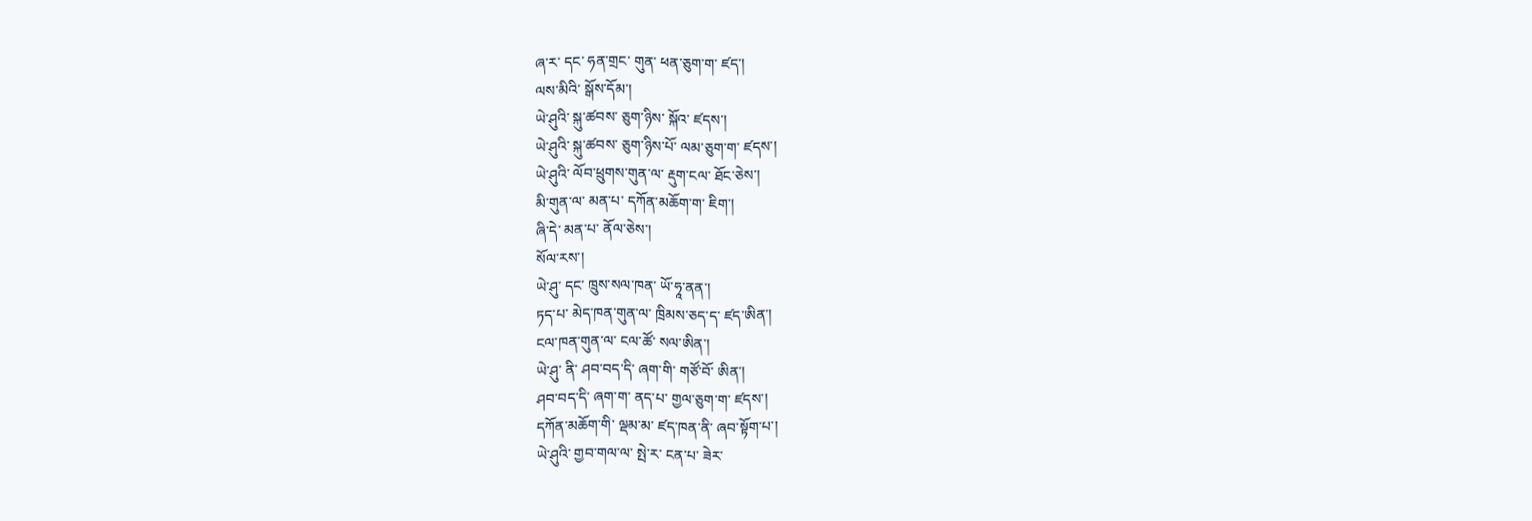ཞ་ར་ དང་ ཧན་གྲང་ གུན་ ཕན་ཅུག་ག་ ཛད་།
ལས་མིའི་ སྒོས་དོམ་།
ཡེ་ཤུའི་ སྐུ་ཚབས་ ཅུག་ཉིས་ སྐོའ་ ཛདས་།
ཡེ་ཤུའི་ སྐུ་ཚབས་ ཅུག་ཉིས་པོ་ ལམ་ཅུག་ག་ ཛདས་།
ཡེ་ཤུའི་ ལོབ་ཕྲུགས་གུན་ལ་ རྡུག་ངལ་ ཐོང་ཅེས་།
མི་གུན་ལ་ མན་པ་ དཀོན་མཆོག་ག་ ཇིག་།
ཞི་དེ་ མན་པ་ ནོལ་ཅེས་།
སོལ་རས་།
ཡེ་ཤུ་ དང་ ཁྲུས་སལ་ཁན་ ཡོ་ཧཱ་ནན་།
ཏད་པ་ མེད་ཁན་གུན་ལ་ ཁྲིམས་ཅད་ད་ ཛད་ཨིན་།
ངལ་ཁན་གུན་ལ་ ངལ་ཚོ་ སལ་ཨིན་།
ཡེ་ཤུ་ ནི་ ཤབ་བད་དི་ ཞག་གི་ གཙོ་བོ་ ཨིན་།
ཤབ་བད་དི་ ཞག་ག་ ནད་པ་ གྱལ་ཅུག་ག་ ཛདས་།
དཀོན་མཆོག་གི་ ལྡམ་མ་ ཛད་ཁན་ནི་ ཞབ་སྟོག་པ་།
ཡེ་ཤུའི་ གྱབ་གལ་ལ་ སྤེ་ར་ ངན་པ་ ཟེར་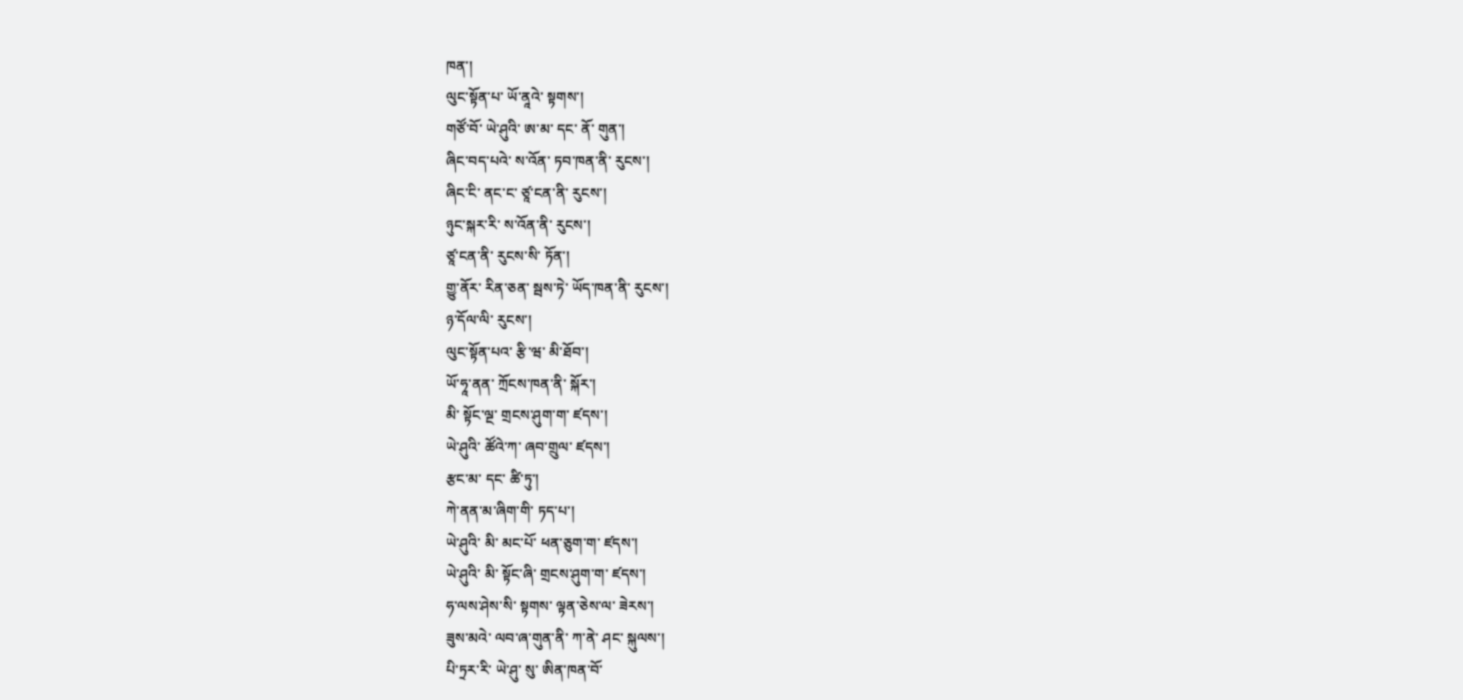ཁན་།
ལུང་སྟོན་པ་ ཡོ་ནཱའེ་ སྟགས་།
གཙོ་བོ་ ཡེ་ཤུའི་ ཨ་མ་ དང་ ནོ་ གུན་།
ཞིང་བད་པའེ་ ས་འོན་ ཏབ་ཁན་ནི་ རུངས་།
ཞིང་ངི་ ནང་ང་ ཙཱ་ངན་ནི་ རུངས་།
ཉུང་སྐར་རི་ ས་འོན་ནི་ རུངས་།
ཙཱ་ངན་ནི་ རུངས་སི་ ཏོན་།
གྱུ་ནོར་ རིན་ཅན་ སྦས་ཏེ་ ཡོད་ཁན་ནི་ རུངས་།
ཉ་དོལ་ལི་ རུངས་།
ལུང་སྟོན་པའ་ རྩི་ཝ་ མི་ཐོབ་།
ཡོ་ཧཱ་ནན་ ཀྲོངས་ཁན་ནི་ སྐོར་།
མི་ སྟོང་ལྔ་ གྲངས་ཤུག་ག་ ཛདས་།
ཡེ་ཤུའི་ ཚོའེ་ཀ་ ཞབ་གྲུལ་ ཛདས་།
རྩང་མ་ དང་ ཚི་ཏུ་།
ཀེ་ནན་མ་ཞིག་གི་ ཏད་པ་།
ཡེ་ཤུའི་ མི་ མང་པོ་ ཕན་ཅུག་ག་ ཛདས་།
ཡེ་ཤུའི་ མི་ སྟོང་ཞི་ གྲངས་ཤུག་ག་ ཛདས་།
ཧ་ལས་ཤེས་སི་ སྟགས་ ལྟན་ཅེས་ལ་ ཟེརས་།
ཟུས་མའེ་ ལབ་ཞ་གུན་ནི་ ཀ་ནེ་ ཤང་ སྐུལས་།
པི་ཏྲར་རི་ ཡེ་ཤུ་ སུ་ ཨིན་ཁན་བོ་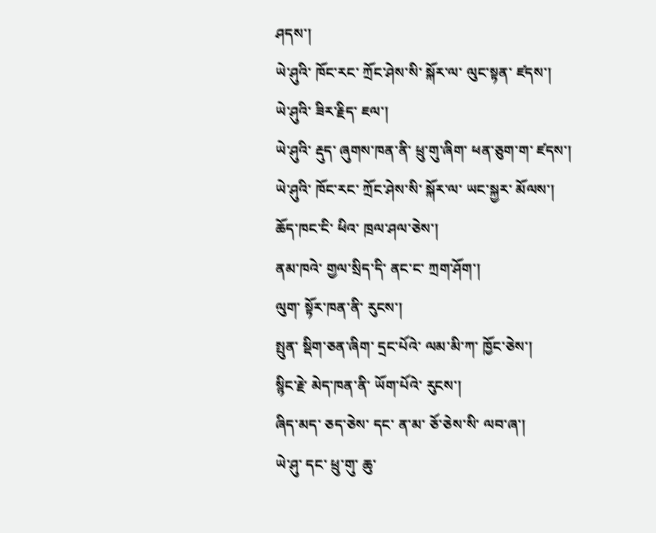ཤདས་།
ཡེ་ཤུའི་ ཁོང་རང་ ཀྲོང་ཤེས་སི་ སྐོར་ལ་ ལུང་སྟན་ ཛདས་།
ཡེ་ཤུའི་ ཟིར་རྗིད་ ཇལ་།
ཡེ་ཤུའི་ རྡུད་ ཞུགས་ཁན་ནི་ ཕྲུ་གུ་ཞིག་ ཕན་ཅུག་ག་ ཛདས་།
ཡེ་ཤུའི་ ཁོང་རང་ ཀྲོང་ཤེས་སི་ སྐོར་ལ་ ཡང་སྐྱར་ མོལས་།
ཆོད་ཁང་ངི་ ཕིའ་ ཁྲལ་ཤལ་ཅེས་།
ནམ་ཁའེ་ གྱལ་སྲིད་དི་ ནང་ང་ ཀྲག་ཤོག་།
ལུག་ སྟོར་ཁན་ནི་ རུངས་།
སྤུན་ སྡིག་ཅན་ཞིག་ དྲང་པོའེ་ ལམ་མི་ཀ་ ཁྱོང་ཅེས་།
སྙིང་རྗེ་ མེད་ཁན་ནི་ ཡོག་པོའེ་ རུངས་།
ཞིད་མད་ ཅད་ཅེས་ དང་ ན་མ་ ཅོ་ཅེས་སི་ ལབ་ཞ་།
ཡེ་ཤུ་ དང་ ཕྲུ་གུ་ ཆུ་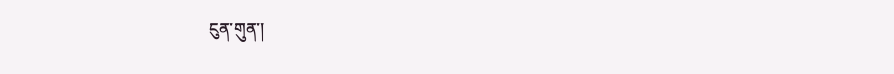ངུན་གུན་།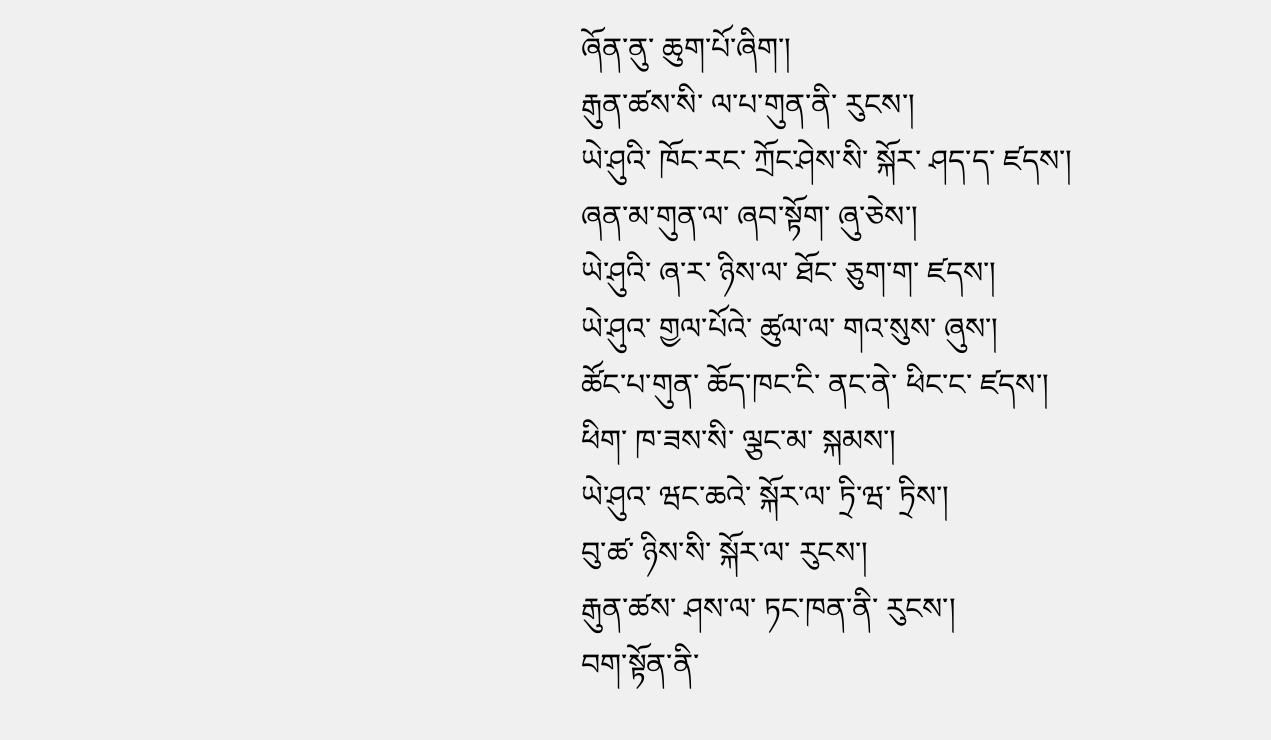ཞོན་ནུ་ ཆུག་པོ་ཞིག་།
རྒུན་ཚས་སི་ ལ་པ་གུན་ནི་ རུངས་།
ཡེ་ཤུའི་ ཁོང་རང་ ཀྲོང་ཤེས་སི་ སྐོར་ ཤད་ད་ ཛདས་།
ཞན་མ་གུན་ལ་ ཞབ་སྟོག་ ཞུ་ཅེས་།
ཡེ་ཤུའི་ ཞ་ར་ ཉིས་ལ་ ཐོང་ ཅུག་ག་ ཛདས་།
ཡེ་ཤུའ་ གྱལ་པོའེ་ ཚུལ་ལ་ གའ་སུས་ ཞུས་།
ཚོང་པ་གུན་ ཆོད་ཁང་ངི་ ནང་ནེ་ ཕིང་ང་ ཛདས་།
ཕིག་ ཁ་ཟས་སི་ ལྕང་མ་ སྐམས་།
ཡེ་ཤུའ་ ཝང་ཆའེ་ སྐོར་ལ་ ཏྲི་ཝ་ ཏྲིས་།
བུ་ཚ་ ཉིས་སི་ སྐོར་ལ་ རུངས་།
རྒུན་ཚས་ ཤས་ལ་ ཏང་ཁན་ནི་ རུངས་།
བག་སྟོན་ནི་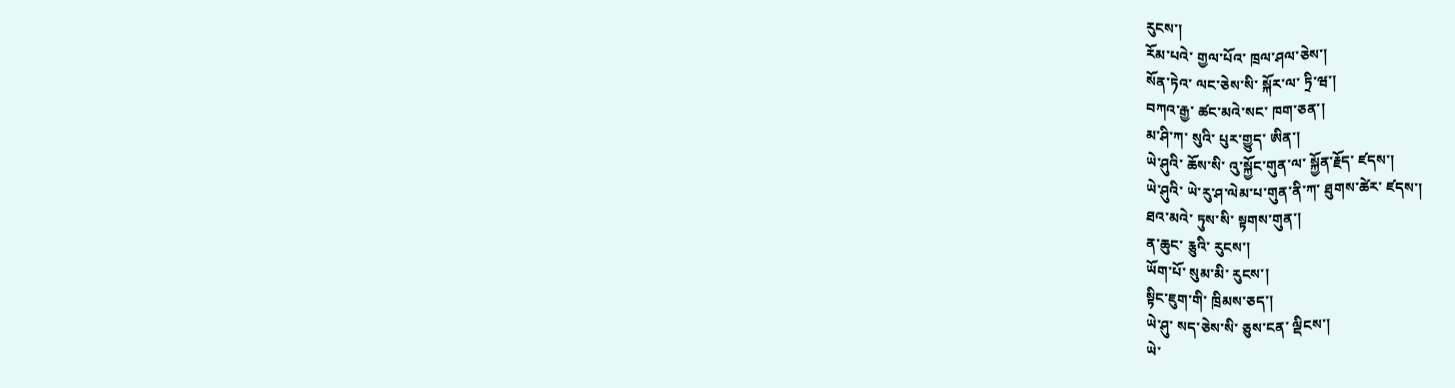རུངས་།
རོམ་པའེ་ གྱལ་པོའ་ ཁྲལ་ཤལ་ཅེས་།
སོན་ཏེའ་ ལང་ཅེས་སི་ སྐོར་ལ་ ཏྲི་ཝ་།
བཀའ་རྒྱ་ ཚང་མའེ་སང་ ཁག་ཅན་།
མ་ཤི་ཀ་ སུའི་ པུར་གྱུད་ ཨིན་།
ཡེ་ཤུའི་ ཆོས་སི་ འུ་སྐྱོང་གུན་ལ་ སྐྱོན་རྗོད་ ཛདས་།
ཡེ་ཤུའི་ ཡེ་རུ་ཤ་ལེམ་པ་གུན་ནི་ཀ་ ཐུགས་ཚེར་ ཛདས་།
ཐའ་མའེ་ ཏུས་སི་ སྟགས་གུན་།
ན་ཆུང་ རྕུའི་ རུངས་།
ཡོག་པོ་ སུམ་མི་ རུངས་།
སྟིང་ཇུག་གི་ ཁྲིམས་ཅད་།
ཡེ་ཤུ་ སད་ཅེས་སི་ ཅུས་ངན་ ལྡིངས་།
ཡེ་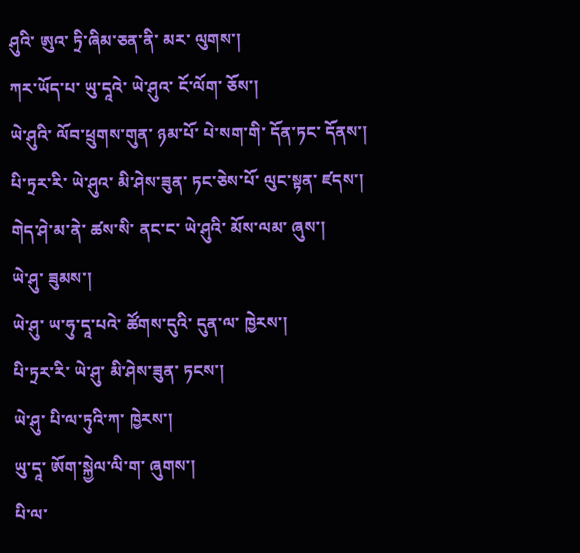ཤུའི་ ཨུའ་ ཏྲི་ཞིམ་ཅན་ནི་ མར་ ལུགས་།
ཀར་ཡོད་པ་ ཡུ་དཱའེ་ ཡེ་ཤུའ་ ངོ་ལོག་ ཅོས་།
ཡེ་ཤུའི་ ལོབ་ཕྲུགས་གུན་ ཉམ་པོ་ པེ་སག་གི་ དོན་ཏང་ དོནས་།
པི་ཏྲར་རི་ ཡེ་ཤུའ་ མི་ཤེས་ཟུན་ ཏང་ཅེས་པོ་ ལུང་སྟན་ ཛདས་།
གེད་ཤེ་མ་ནེ་ ཚས་སི་ ནང་ང་ ཡེ་ཤུའི་ མོས་ལམ་ ཞུས་།
ཡེ་ཤུ་ ཟུམས་།
ཡེ་ཤུ་ ཡ་ཧུ་དཱ་པའེ་ ཚོགས་དུའི་ དུན་ལ་ ཁྱེརས་།
པི་ཏྲར་རི་ ཡེ་ཤུ་ མི་ཤེས་ཟུན་ ཏངས་།
ཡེ་ཤུ་ པི་ལ་ཏུའི་ཀ་ ཁྱེརས་།
ཡུ་དཱ་ ཨོག་སྐྱེལ་ལི་ག་ ཞུགས་།
པི་ལ་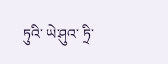ཏུའི་ ཡེ་ཤུའ་ ཏྲི་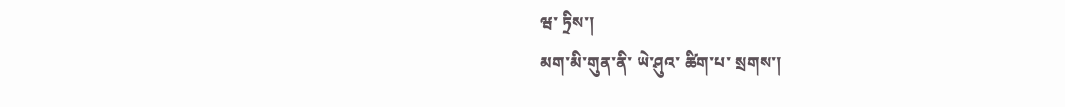ཝ་ ཏྲིས་།
མག་མི་གུན་ནི་ ཡེ་ཤུའ་ ཚིག་པ་ སྲགས་།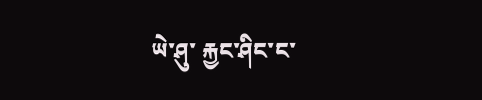ཡེ་ཤུ་ རྐྱང་ཤིང་ང་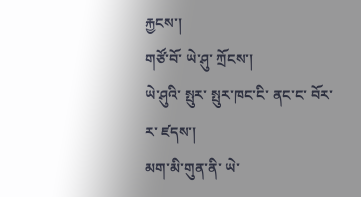རྐྱངས་།
གཙོ་བོ་ ཡེ་ཤུ་ ཀྲོངས་།
ཡེ་ཤུའི་ སྤུར་ སྤུར་ཁང་ངི་ ནང་ང་ བོར་ར་ ཛདས་།
མག་མི་གུན་ནི་ ཡེ་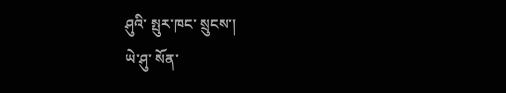ཤུའི་ སྤུར་ཁང་ སྲུངས་།
ཡེ་ཤུ་ སོན་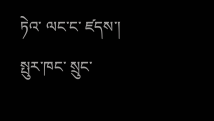ཏེའ་ ལང་ང་ ཛདས་།
སྤུར་ཁང་ སྲུང་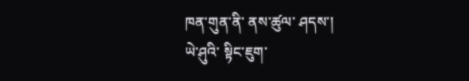ཁན་གུན་ནི་ ནས་ཚུལ་ ཤདས་།
ཡེ་ཤུའི་ སྟིང་ཇུག་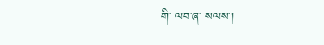གི་ ལབ་ཞ་ སལས་།